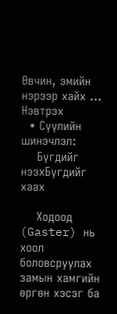Өвчин, эмийн нэрээр хайх ...
Нэвтрэх
  • Сүүлийн шинэчлэл:
    Бүгдийг нээхБүгдийг хаах

    Ходоод (Gaster) нь хоол боловсруулах замын хамгийн өргөн хэсэг ба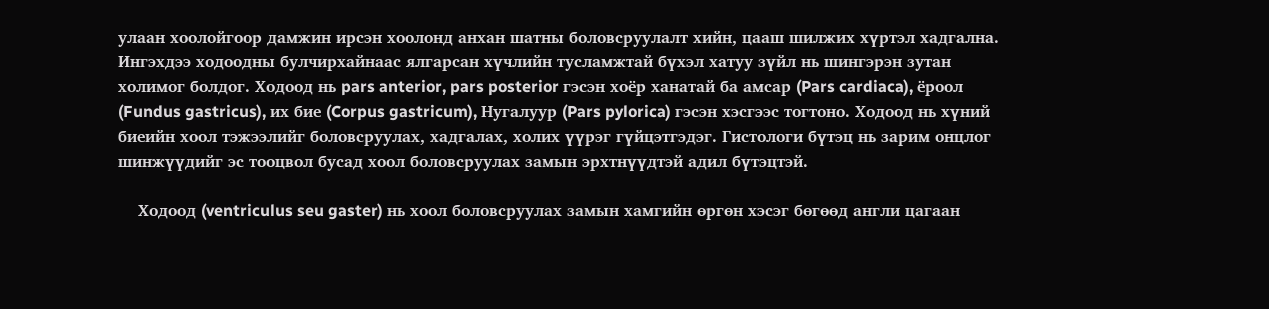улаан хоолойгоор дамжин ирсэн хоолонд анхан шатны боловсруулалт хийн, цааш шилжих хүртэл хадгална. Ингэхдээ ходоодны булчирхайнаас ялгарсан хүчлийн тусламжтай бүхэл хатуу зүйл нь шингэрэн зутан холимог болдог. Ходоод нь pars anterior, pars posterior гэсэн хоёр ханатай ба амсар (Pars cardiaca), ёроол (Fundus gastricus), их бие (Corpus gastricum), Нугалуур (Pars pylorica) гэсэн хэсгээс тогтоно. Ходоод нь хүний биеийн хоол тэжээлийг боловсруулах, хадгалах, холих үүрэг гүйцэтгэдэг. Гистологи бүтэц нь зарим онцлог шинжүүдийг эс тооцвол бусад хоол боловсруулах замын эрхтнүүдтэй адил бүтэцтэй.

    Ходоод (ventriculus seu gaster) нь хоол боловсруулах замын хамгийн өргөн хэсэг бөгөөд англи цагаан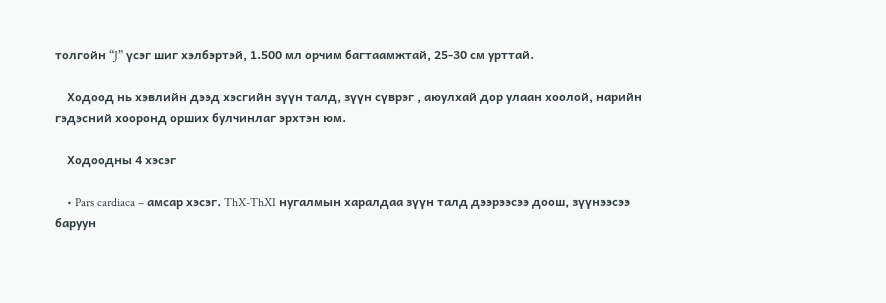толгойн “J” үсэг шиг хэлбэртэй, 1.500 мл орчим багтаамжтай, 25-30 см урттай.

    Ходоод нь хэвлийн дээд хэсгийн зүүн талд, зүүн сүврэг , аюулхай дор улаан хоолой, нарийн гэдэсний хооронд орших булчинлаг эрхтэн юм.

    Ходоодны 4 хэсэг

    • Pars cardiaca – амсар хэсэг. ThX-ThXI нугалмын харалдаа зүүн талд дээрээсээ доош, зүүнээсээ баруун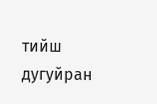тийш дугуйран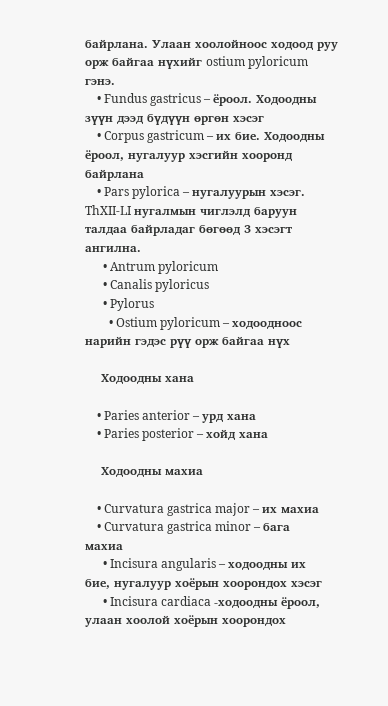байрлана. Улаан хоолойноос ходоод руу орж байгаа нүхийг ostium pyloricum гэнэ.
    • Fundus gastricus – ёроол. Ходоодны зүүн дээд бүдүүн өргөн хэсэг
    • Corpus gastricum – их бие. Ходоодны ёроол, нугалуур хэсгийн хооронд байрлана
    • Pars pylorica – нугалуурын хэсэг. ThXII-LI нугалмын чиглэлд баруун талдаа байрладаг бөгөөд 3 хэсэгт ангилна.
      • Antrum pyloricum
      • Canalis pyloricus
      • Pylorus
        • Ostium pyloricum – ходоодноос нарийн гэдэс рүү орж байгаа нүх

    Ходоодны хана

    • Paries anterior – урд хана
    • Paries posterior – хойд хана

    Ходоодны махиа

    • Curvatura gastrica major – их махиа
    • Curvatura gastrica minor – бага махиа
      • Incisura angularis – ходоодны их бие, нугалуур хоёрын хоорондох хэсэг
      • Incisura cardiaca -ходоодны ёроол, улаан хоолой хоёрын хоорондох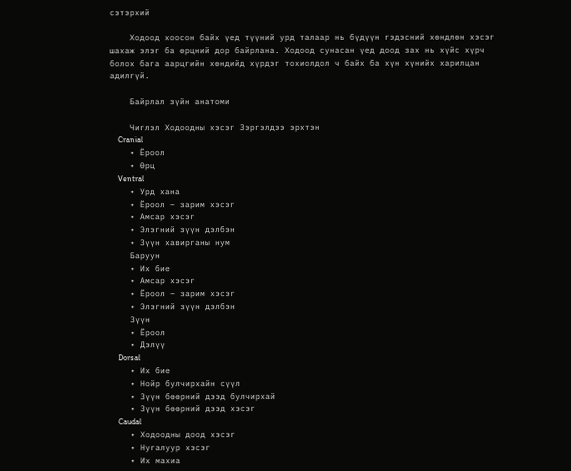сэтэрхий

    Ходоод хоосон байх үед түүний урд талаар нь бүдүүн гэдэсний хөндлөн хэсэг шахаж элэг ба өрцний дор байрлана. Ходоод сунасан үед доод зах нь хүйс хүрч болох бага аарцгийн хөндийд хүрдэг тохиолдол ч байх ба хүн хүнийх харилцан адилгүй.

    Байрлал зүйн анатоми

    Чиглэл Ходоодны хэсэг Зэргэлдээ эрхтэн
    Cranial
    • Ёроол
    • Өрц
    Ventral
    • Урд хана
    • Ёроол – зарим хэсэг
    • Амсар хэсэг
    • Элэгний зүүн дэлбэн
    • Зүүн хавирганы нум
    Баруун
    • Их бие
    • Амсар хэсэг
    • Ёроол – зарим хэсэг
    • Элэгний зүүн дэлбэн
    Зүүн
    • Ёроол
    • Дэлүү
    Dorsal
    • Их бие
    • Нойр булчирхайн сүүл
    • Зүүн бөөрний дээд булчирхай
    • Зүүн бөөрний дээд хэсэг
    Caudal
    • Ходоодны доод хэсэг
    • Нугалуур хэсэг
    • Их махиа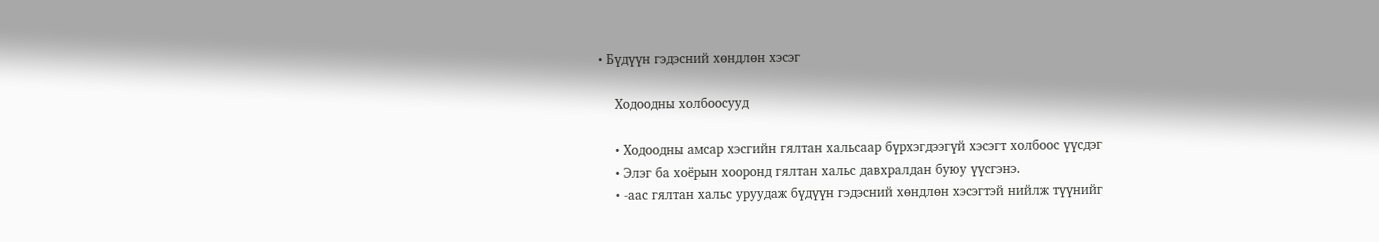• Бүдүүн гэдэсний хөндлөн хэсэг

    Ходоодны холбоосууд

    • Ходоодны амсар хэсгийн гялтан хальсаар бүрхэгдээгүй хэсэгт холбоос үүсдэг
    • Элэг ба хоёрын хооронд гялтан хальс давхралдан буюу үүсгэнэ.
    • -аас гялтан хальс уруудаж бүдүүн гэдэсний хөндлөн хэсэгтэй нийлж түүнийг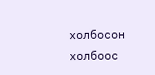холбосон холбоос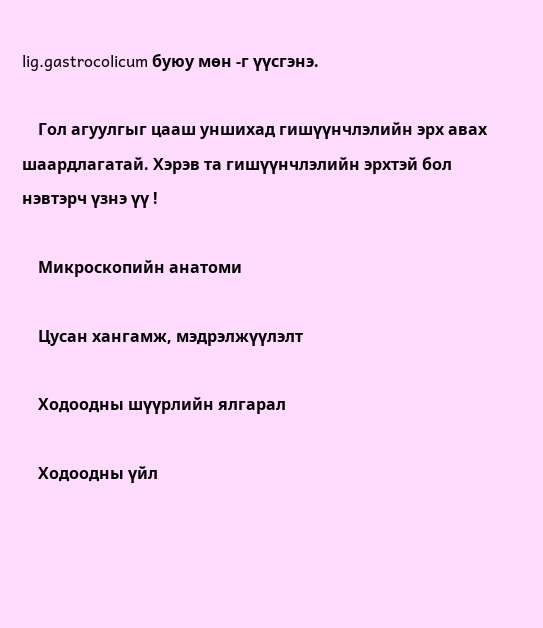lig.gastrocolicum буюу мөн -г үүсгэнэ.

    Гол агуулгыг цааш уншихад гишүүнчлэлийн эрх авах шаардлагатай. Хэрэв та гишүүнчлэлийн эрхтэй бол нэвтэрч үзнэ үү !

    Микроскопийн анатоми

    Цусан хангамж, мэдрэлжүүлэлт

    Ходоодны шүүрлийн ялгарал

    Ходоодны үйл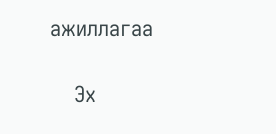ажиллагаа

    Эх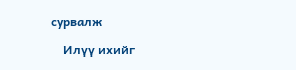сурвалж

    Илүү ихийг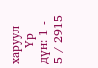харуул
    Үр дүн: 1 - 5 / 2915